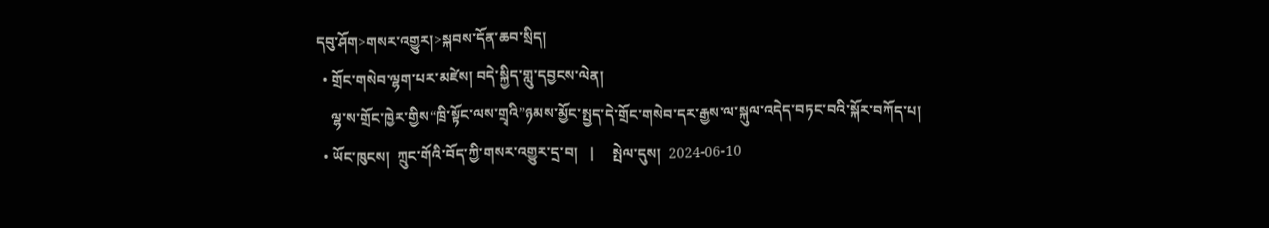དབུ་ཤོག>གསར་འགྱུར།>སྐབས་དོན་ཆབ་སྲིད།
  • གྲོང་གསེབ་ལྷག་པར་མཛེས། བདེ་སྐྱིད་གླུ་དབྱངས་ལེན།
    ལྷ་ས་གྲོང་ཁྱེར་གྱིས“ཁྲི་སྟོང་ལས་གྲྭའི”ཉམས་མྱོང་སྤྱད་དེ་གྲོང་གསེབ་དར་རྒྱས་ལ་སྐུལ་འདེད་བཏང་བའི་སྐོར་བཀོད་པ།
  • ཡོང་ཁུངས།  ཀྲུང་གོའི་བོད་ཀྱི་གསར་འགྱུར་དྲ་བ།   |     སྤེལ་དུས།  2024-06-10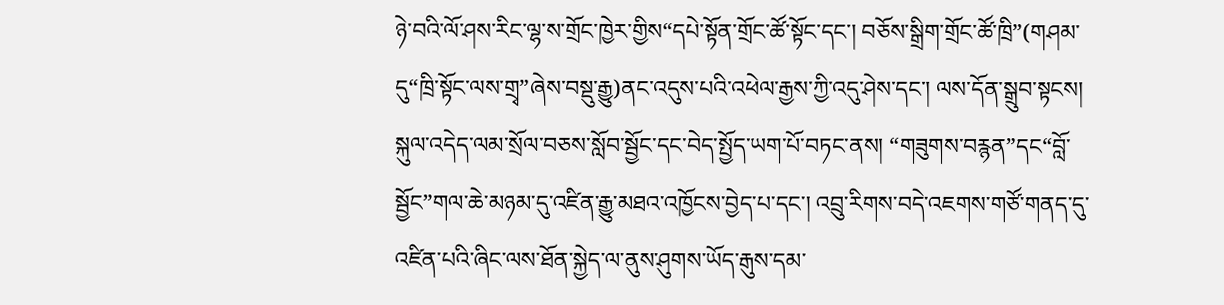ཉེ་བའི་ལོ་ཤས་རིང་ལྷ་ས་གྲོང་ཁྱེར་གྱིས“དཔེ་སྟོན་གྲོང་ཚོ་སྟོང་དང་། བཅོས་སྒྲིག་གྲོང་ཚོ་ཁྲི”(གཤམ་དུ“ཁྲི་སྟོང་ལས་གྲྭ”ཞེས་བསྡུ་རྒྱུ)ནང་འདུས་པའི་འཕེལ་རྒྱས་ཀྱི་འདུ་ཤེས་དང་། ལས་དོན་སྒྲུབ་སྟངས། སྐུལ་འདེད་ལམ་སྲོལ་བཅས་སློབ་སྦྱོང་དང་བེད་སྤྱོད་ཡག་པོ་བཏང་ནས། “གཟུགས་བརྙན”དང“བློ་སྦྱོང”གལ་ཆེ་མཉམ་དུ་འཛིན་རྒྱུ་མཐའ་འཁྱོངས་བྱེད་པ་དང་། འབྲུ་རིགས་བདེ་འཇགས་གཙོ་གནད་དུ་འཛིན་པའི་ཞིང་ལས་ཐོན་སྐྱེད་ལ་ནུས་ཤུགས་ཡོད་རྒུས་དམ་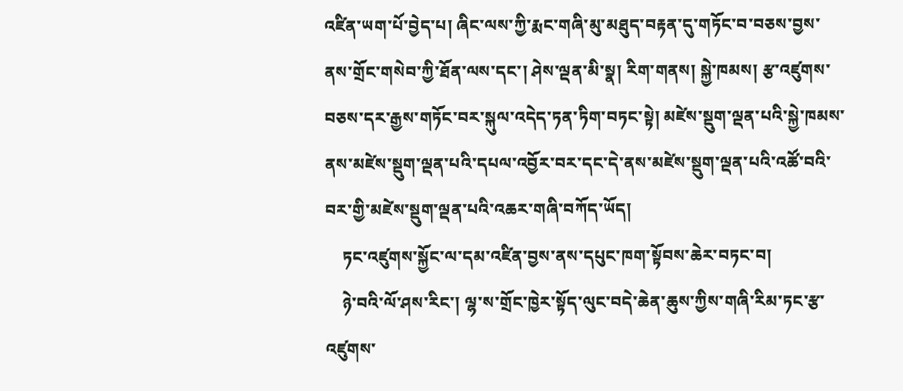འཛིན་ཡག་པོ་བྱེད་པ། ཞིང་ལས་ཀྱི་རྨང་གཞི་མུ་མཐུད་བརྟན་དུ་གཏོང་བ་བཅས་བྱས་ནས་གྲོང་གསེབ་ཀྱི་ཐོན་ལས་དང་། ཤེས་ལྡན་མི་སྣ། རིག་གནས། སྐྱེ་ཁམས། རྩ་འཛུགས་བཅས་དར་རྒྱས་གཏོང་བར་སྐུལ་འདེད་ཏན་ཏིག་བཏང་སྟེ། མཛེས་སྡུག་ལྡན་པའི་སྐྱེ་ཁམས་ནས་མཛེས་སྡུག་ལྡན་པའི་དཔལ་འབྱོར་བར་དང་དེ་ནས་མཛེས་སྡུག་ལྡན་པའི་འཚོ་བའི་བར་གྱི་མཛེས་སྡུག་ལྡན་པའི་འཆར་གཞི་བཀོད་ཡོད།
    ཏང་འཛུགས་སྐྱོང་ལ་དམ་འཛིན་བྱས་ནས་དཔུང་ཁག་སྟོབས་ཆེར་བཏང་བ།
    ཉེ་བའི་ལོ་ཤས་རིང་། ལྷ་ས་གྲོང་ཁྱེར་སྟོད་ལུང་བདེ་ཆེན་ཆུས་ཀྱིས་གཞི་རིམ་ཏང་རྩ་འཛུགས་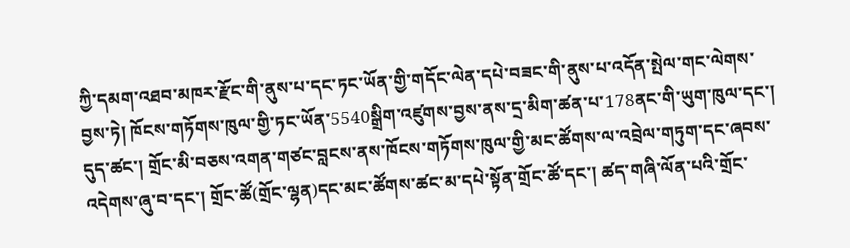ཀྱི་དམག་འཐབ་མཁར་རྫོང་གི་ནུས་པ་དང་ཏང་ཡོན་གྱི་གདོང་ལེན་དཔེ་བཟང་གི་ནུས་པ་འདོན་སྤེལ་གང་ལེགས་བྱས་ཏེ། ཁོངས་གཏོགས་ཁུལ་གྱི་ཏང་ཡོན་5540སྒྲིག་འཛུགས་བྱས་ནས་དྲ་མིག་ཚན་པ་178ནང་གི་ཡུག་ཁུལ་དང་། དུད་ཚང་། གྲོང་མི་བཅས་འགན་གཙང་བླངས་ནས་ཁོངས་གཏོགས་ཁུལ་གྱི་མང་ཚོགས་ལ་འབྲེལ་གཏུག་དང་ཞབས་འདེགས་ཞུ་བ་དང་། གྲོང་ཚོ(གྲོང་ལྷན)དང་མང་ཚོགས་ཚང་མ་དཔེ་སྟོན་གྲོང་ཚོ་དང་། ཚད་གཞི་ལོན་པའི་གྲོང་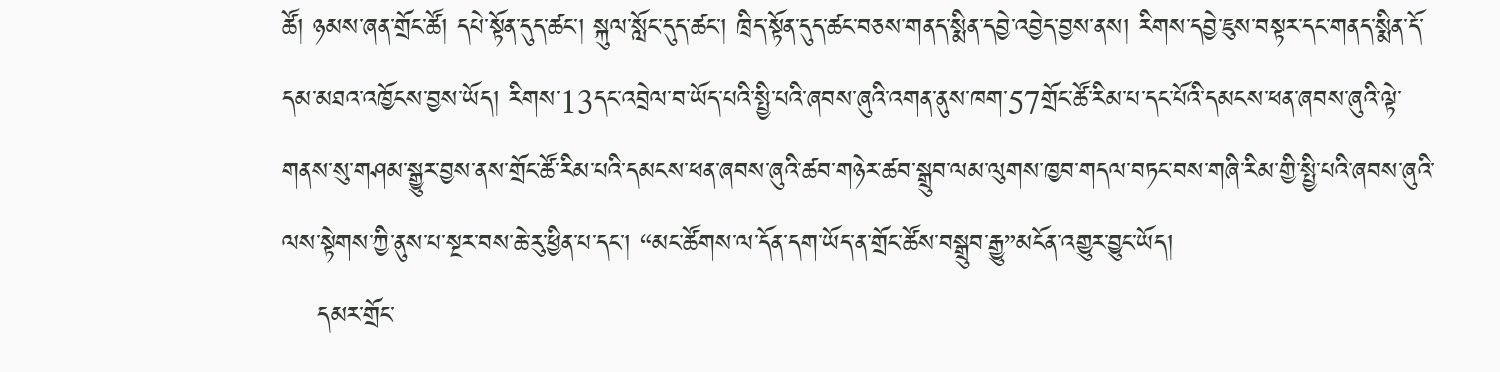ཚོ། ཉམས་ཞན་གྲོང་ཚོ། དཔེ་སྟོན་དུད་ཚང་། སྐུལ་སློང་དུད་ཚང་། ཁྲིད་སྟོན་དུད་ཚང་བཅས་གནད་སྨིན་དབྱེ་འབྱེད་བྱས་ནས། རིགས་དབྱེ་ཇུས་བསྟར་དང་གནད་སྨིན་དོ་དམ་མཐའ་འཁྱོངས་བྱས་ཡོད། རིགས་13དང་འབྲེལ་བ་ཡོད་པའི་སྤྱི་པའི་ཞབས་ཞུའི་འགན་ནུས་ཁག་57གྲོང་ཚོ་རིམ་པ་དང་པོའི་དམངས་ཕན་ཞབས་ཞུའི་ལྟེ་གནས་སུ་གཤམ་སྒྱུར་བྱས་ནས་གྲོང་ཚོ་རིམ་པའི་དམངས་ཕན་ཞབས་ཞུའི་ཚབ་གཉེར་ཚབ་སྒྲུབ་ལམ་ལུགས་ཁྱབ་གདལ་བཏང་བས་གཞི་རིམ་གྱི་སྤྱི་པའི་ཞབས་ཞུའི་ལས་སྟེགས་ཀྱི་ནུས་པ་སྔར་བས་ཆེ་རུ་ཕྱིན་པ་དང་། “མང་ཚོགས་ལ་དོན་དག་ཡོད་ན་གྲོང་ཚོས་བསྒྲུབ་རྒྱུ”མངོན་འགྱུར་བྱུང་ཡོད།
    དམར་གྲོང་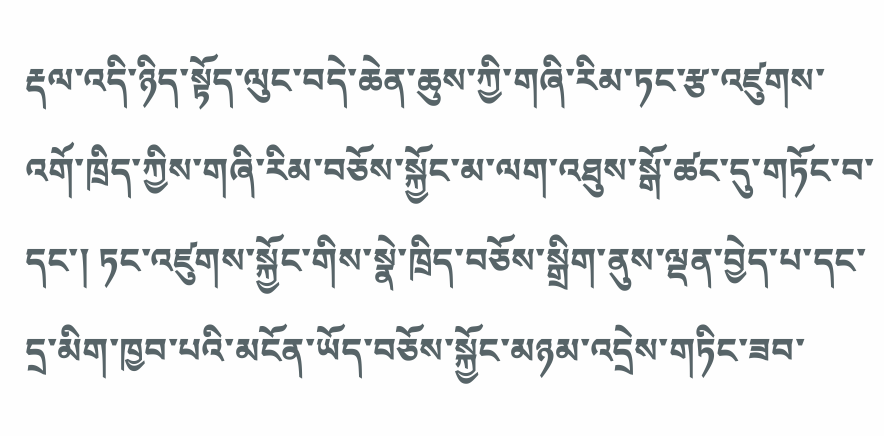རྡལ་འདི་ཉིད་སྟོད་ལུང་བདེ་ཆེན་ཆུས་ཀྱི་གཞི་རིམ་ཏང་རྩ་འཛུགས་འགོ་ཁྲིད་ཀྱིས་གཞི་རིམ་བཅོས་སྐྱོང་མ་ལག་འཐུས་སྒོ་ཚང་དུ་གཏོང་བ་དང་། ཏང་འཛུགས་སྐྱོང་གིས་སྣེ་ཁྲིད་བཅོས་སྒྲིག་ནུས་ལྡན་བྱེད་པ་དང་དྲ་མིག་ཁྱབ་པའི་མངོན་ཡོད་བཅོས་སྐྱོང་མཉམ་འདྲེས་གཏིང་ཟབ་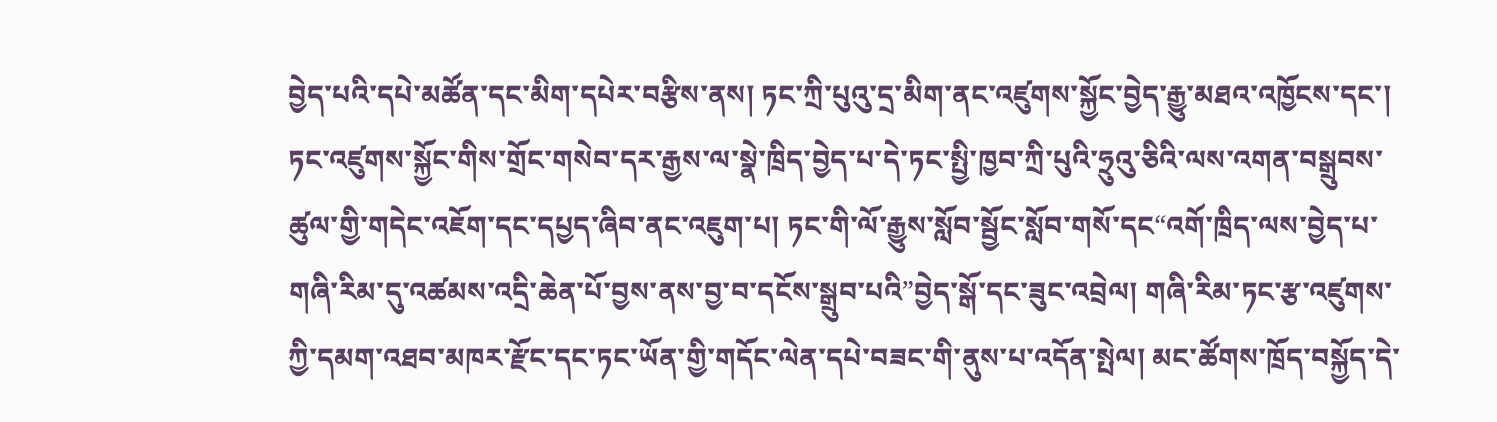བྱེད་པའི་དཔེ་མཚོན་དང་མིག་དཔེར་བརྩིས་ནས། ཏང་ཀྲི་པུའུ་དྲ་མིག་ནང་འཛུགས་སྐྱོང་བྱེད་རྒྱུ་མཐའ་འཁྱོངས་དང་། ཏང་འཛུགས་སྐྱོང་གིས་གྲོང་གསེབ་དར་རྒྱས་ལ་སྣེ་ཁྲིད་བྱེད་པ་དེ་ཏང་སྤྱི་ཁྱབ་ཀྲི་པུའི་ཧྲུའུ་ཅིའི་ལས་འགན་བསྒྲུབས་ཚུལ་གྱི་གདེང་འཇོག་དང་དཔྱད་ཞིབ་ནང་འཇུག་པ། ཏང་གི་ལོ་རྒྱུས་སློབ་སྦྱོང་སློབ་གསོ་དང“འགོ་ཁྲིད་ལས་བྱེད་པ་གཞི་རིམ་དུ་འཚམས་འདྲི་ཆེན་པོ་བྱས་ནས་བྱ་བ་དངོས་སྒྲུབ་པའི”བྱེད་སྒོ་དང་ཟུང་འབྲེལ། གཞི་རིམ་ཏང་རྩ་འཛུགས་ཀྱི་དམག་འཐབ་མཁར་རྫོང་དང་ཏང་ཡོན་གྱི་གདོང་ལེན་དཔེ་བཟང་གི་ནུས་པ་འདོན་སྤེལ། མང་ཚོགས་ཁྲོད་བསྐྱོད་དེ་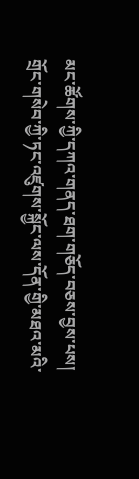མང་ཚོགས་ཀྱི་དཀའ་གནད་ཐག་གཅོད་བཅས་བྱས་པས། གྲོང་གསེབ་ཀྱི་ཏང་འཛུགས་སྐྱོང་ལས་དོན་གྱི་མཐའ་མའི་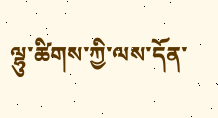ལྷུ་ཚིགས་ཀྱི་ལས་དོན་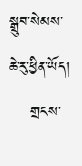སྒྲུབ་སེམས་ཆེ་རུ་ཕྱིན་ཡོད།
    གྲངས་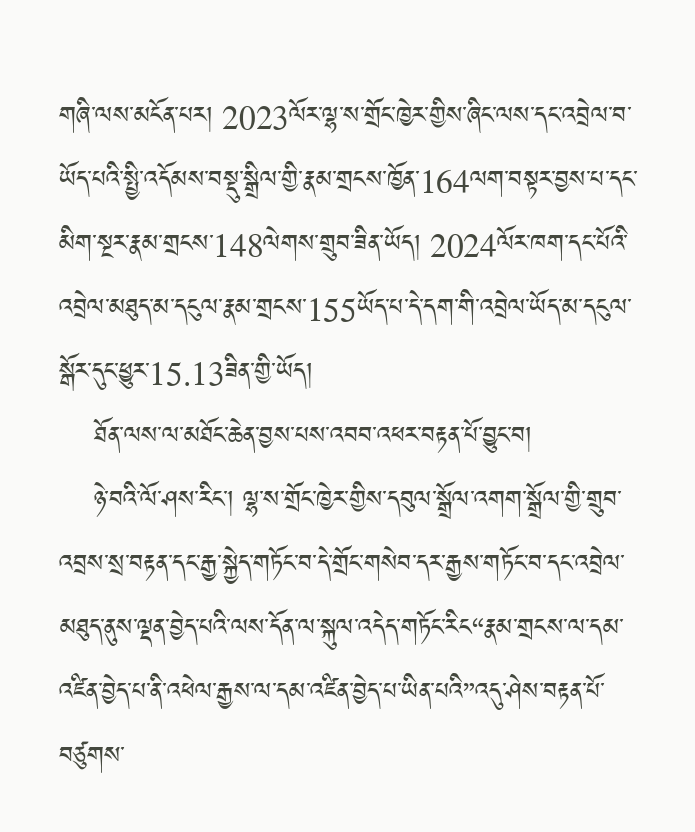གཞི་ལས་མངོན་པར། 2023ལོར་ལྷ་ས་གྲོང་ཁྱེར་གྱིས་ཞིང་ལས་དང་འབྲེལ་བ་ཡོད་པའི་སྤྱི་འདོམས་བསྡུ་སྒྲིལ་གྱི་རྣམ་གྲངས་ཁྱོན་164ལག་བསྟར་བྱས་པ་དང་མིག་སྔར་རྣམ་གྲངས་148ལེགས་གྲུབ་ཟིན་ཡོད། 2024ལོར་ཁག་དང་པོའི་འབྲེལ་མཐུད་མ་དངུལ་རྣམ་གྲངས་155ཡོད་པ་དེ་དག་གི་འབྲེལ་ཡོད་མ་དངུལ་སྒོར་དུང་ཕྱུར་15.13ཟིན་གྱི་ཡོད།
    ཐོན་ལས་ལ་མཐོང་ཆེན་བྱས་པས་འབབ་འཕར་བརྟན་པོ་བྱུང་བ།
    ཉེ་བའི་ལོ་ཤས་རིང་། ལྷ་ས་གྲོང་ཁྱེར་གྱིས་དབུལ་སྒྲོལ་འགག་སྒྲོལ་གྱི་གྲུབ་འབྲས་སྲ་བརྟན་དང་རྒྱ་སྐྱེད་གཏོང་བ་དེ་གྲོང་གསེབ་དར་རྒྱས་གཏོང་བ་དང་འབྲེལ་མཐུད་ནུས་ལྡན་བྱེད་པའི་ལས་དོན་ལ་སྐུལ་འདེད་གཏོང་རིང“རྣམ་གྲངས་ལ་དམ་འཛིན་བྱེད་པ་ནི་འཕེལ་རྒྱས་ལ་དམ་འཛིན་བྱེད་པ་ཡིན་པའི”འདུ་ཤེས་བརྟན་པོ་བཙུགས་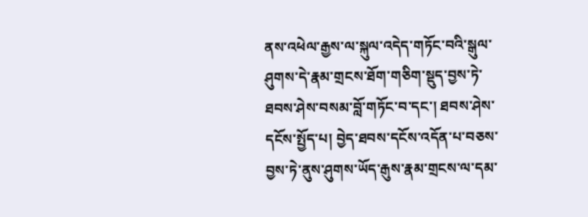ནས་འཕེལ་རྒྱས་ལ་སྐུལ་འདེད་གཏོང་བའི་སྒུལ་ཤུགས་དེ་རྣམ་གྲངས་ཐོག་གཅིག་སྡུད་བྱས་ཏེ་ཐབས་ཤེས་བསམ་བློ་གཏོང་བ་དང་། ཐབས་ཤེས་དངོས་སྤྱོད་པ། བྱེད་ཐབས་དངོས་འདོན་པ་བཅས་བྱས་ཏེ་ནུས་ཤུགས་ཡོད་རྒུས་རྣམ་གྲངས་ལ་དམ་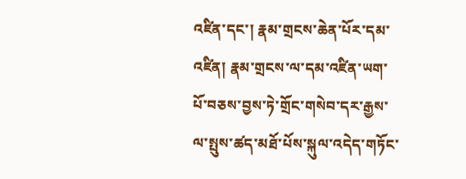འཛིན་དང་། རྣམ་གྲངས་ཆེན་པོར་དམ་འཛིན། རྣམ་གྲངས་ལ་དམ་འཛིན་ཡག་པོ་བཅས་བྱས་ཏེ་གྲོང་གསེབ་དར་རྒྱས་ལ་སྤུས་ཚད་མཐོ་པོས་སྐུལ་འདེད་གཏོང་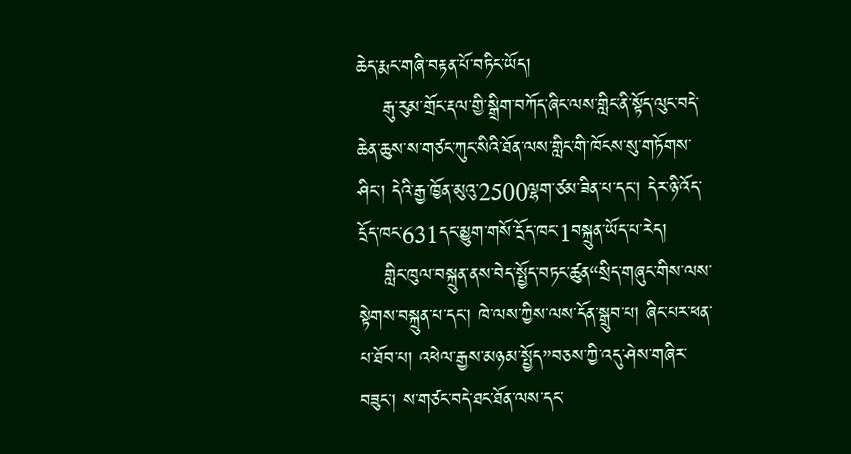ཆེད་རྨང་གཞི་བརྟན་པོ་བཏིང་ཡོད།
    རྒུ་རུམ་གྲོང་རྡལ་གྱི་སྒྲིག་བཀོད་ཞིང་ལས་གླིང་ནི་སྟོད་ལུང་བདེ་ཆེན་ཆུས་ས་གཙང་ཀུང་སིའི་ཐོན་ལས་གླིང་གི་ཁོངས་སུ་གཏོགས་ཤིང་། དེའི་རྒྱ་ཁྱོན་མུའུ་2500ལྷག་ཙམ་ཟིན་པ་དང་། དེར་ཉི་འོད་དྲོད་ཁང་631དང་མྱུག་གསོ་དྲོད་ཁང་1བསྐྲུན་ཡོད་པ་རེད།
    གླིང་ཁུལ་བསྐྲུན་ནས་བེད་སྤྱོད་བཏང་ཚུན“སྲིད་གཞུང་གིས་ལས་སྟེགས་བསྐྲུན་པ་དང་། ཁེ་ལས་ཀྱིས་ལས་དོན་སྒྲུབ་པ། ཞིང་པར་ཕན་པ་ཐོབ་པ། འཕེལ་རྒྱས་མཉམ་སྤྱོད”བཅས་ཀྱི་འདུ་ཤེས་གཞིར་བཟུང་། ས་གཙང་བདེ་ཐང་ཐོན་ལས་དང་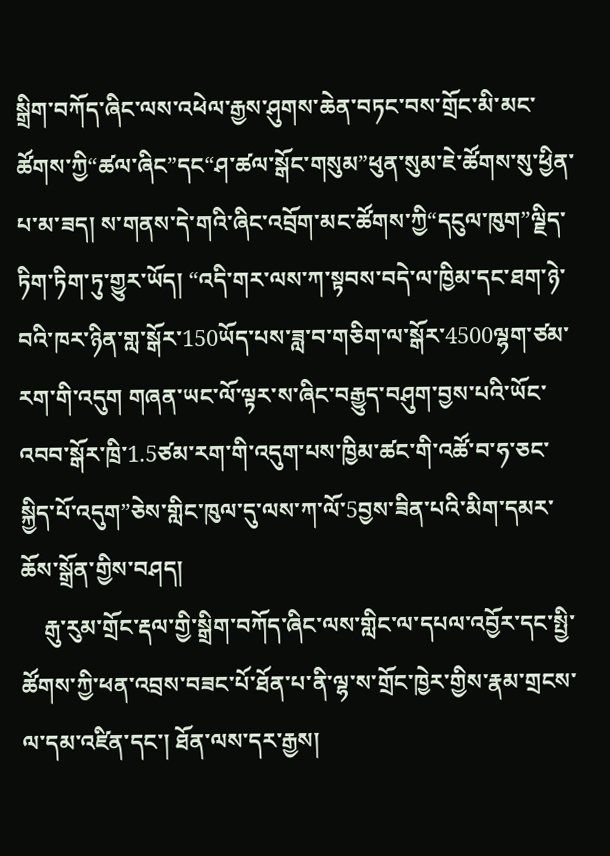སྒྲིག་བཀོད་ཞིང་ལས་འཕེལ་རྒྱས་ཤུགས་ཆེན་བཏང་བས་གྲོང་མི་མང་ཚོགས་ཀྱི“ཚལ་ཞིང”དང“ཤ་ཚལ་སྒོང་གསུམ”ཕུན་སུམ་ཇེ་ཚོགས་སུ་ཕྱིན་པ་མ་ཟད། ས་གནས་དེ་གའི་ཞིང་འབྲོག་མང་ཚོགས་ཀྱི“དངུལ་ཁུག”ལྗིད་ཏིག་ཏིག་ཏུ་གྱུར་ཡོད། “འདི་གར་ལས་ཀ་སྟབས་བདེ་ལ་ཁྱིམ་དང་ཐག་ཉེ་བའི་ཁར་ཉིན་གླ་སྒོར་150ཡོད་པས་ཟླ་བ་གཅིག་ལ་སྒོར་4500ལྷག་ཙམ་རག་གི་འདུག གཞན་ཡང་ལོ་ལྟར་ས་ཞིང་བརྒྱུད་བཤུག་བྱས་པའི་ཡོང་འབབ་སྒོར་ཁྲི་1.5ཙམ་རག་གི་འདུག་པས་ཁྱིམ་ཚང་གི་འཚོ་བ་ཧ་ཅང་སྐྱིད་པོ་འདུག”ཅེས་གླིང་ཁུལ་དུ་ལས་ཀ་ལོ་5བྱས་ཟིན་པའི་མིག་དམར་ཆོས་སྒྲོན་གྱིས་བཤད།
    རྒུ་རུམ་གྲོང་རྡལ་གྱི་སྒྲིག་བཀོད་ཞིང་ལས་གླིང་ལ་དཔལ་འབྱོར་དང་སྤྱི་ཚོགས་ཀྱི་ཕན་འབྲས་བཟང་པོ་ཐོན་པ་ནི་ལྷ་ས་གྲོང་ཁྱེར་གྱིས་རྣམ་གྲངས་ལ་དམ་འཛིན་དང་། ཐོན་ལས་དར་རྒྱས།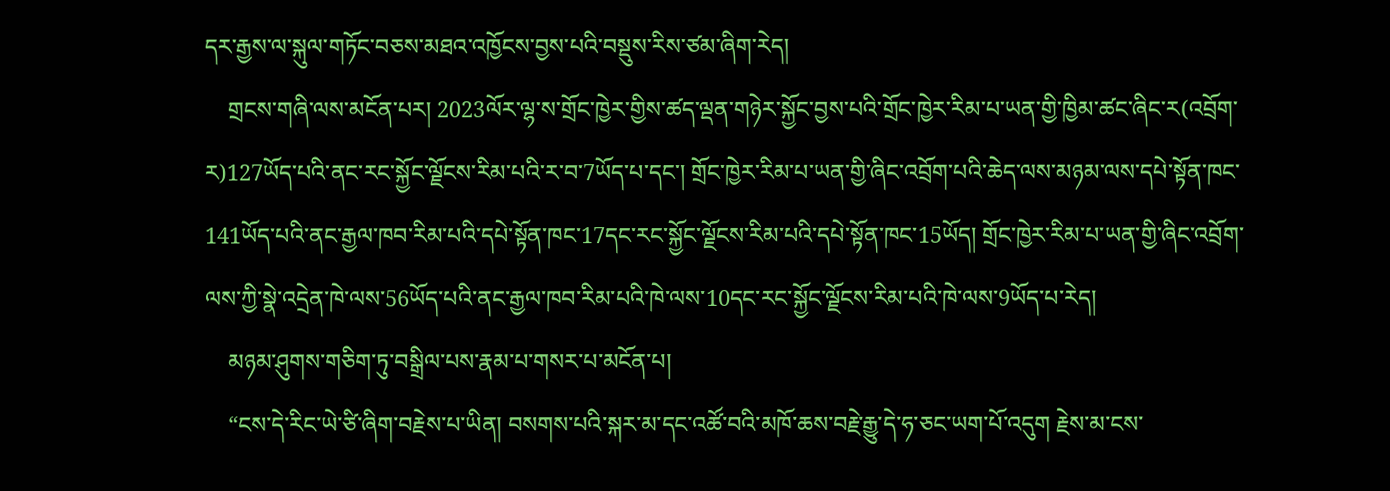དར་རྒྱས་ལ་སྐུལ་གཏོང་བཅས་མཐའ་འཁྱོངས་བྱས་པའི་བསྡུས་རིས་ཙམ་ཞིག་རེད།
    གྲངས་གཞི་ལས་མངོན་པར། 2023ལོར་ལྷ་ས་གྲོང་ཁྱེར་གྱིས་ཚད་ལྡན་གཉེར་སྐྱོང་བྱས་པའི་གྲོང་ཁྱེར་རིམ་པ་ཡན་གྱི་ཁྱིམ་ཚང་ཞིང་ར(འབྲོག་ར)127ཡོད་པའི་ནང་རང་སྐྱོང་ལྗོངས་རིམ་པའི་ར་བ་7ཡོད་པ་དང་། གྲོང་ཁྱེར་རིམ་པ་ཡན་གྱི་ཞིང་འབྲོག་པའི་ཆེད་ལས་མཉམ་ལས་དཔེ་སྟོན་ཁང་141ཡོད་པའི་ནང་རྒྱལ་ཁབ་རིམ་པའི་དཔེ་སྟོན་ཁང་17དང་རང་སྐྱོང་ལྗོངས་རིམ་པའི་དཔེ་སྟོན་ཁང་15ཡོད། གྲོང་ཁྱེར་རིམ་པ་ཡན་གྱི་ཞིང་འབྲོག་ལས་ཀྱི་སྣེ་འདྲེན་ཁེ་ལས་56ཡོད་པའི་ནང་རྒྱལ་ཁབ་རིམ་པའི་ཁེ་ལས་10དང་རང་སྐྱོང་ལྗོངས་རིམ་པའི་ཁེ་ལས་9ཡོད་པ་རེད།
    མཉམ་ཤུགས་གཅིག་ཏུ་བསྒྲིལ་པས་རྣམ་པ་གསར་པ་མངོན་པ།
    “ངས་དེ་རིང་ཡེ་ཙི་ཞིག་བརྗེས་པ་ཡིན། བསགས་པའི་སྐར་མ་དང་འཚོ་བའི་མཁོ་ཆས་བརྗེ་རྒྱུ་དེ་ཧ་ཅང་ཡག་པོ་འདུག རྗེས་མ་ངས་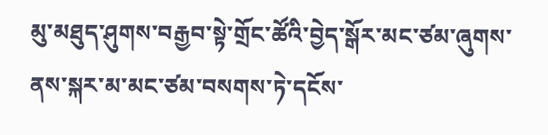མུ་མཐུད་ཤུགས་བརྒྱབ་སྟེ་གྲོང་ཚོའི་བྱེད་སྒོར་མང་ཙམ་ཞུགས་ནས་སྐར་མ་མང་ཙམ་བསགས་ཏེ་དངོས་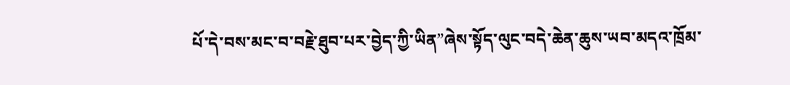པོ་དེ་བས་མང་བ་བརྗེ་ཐུབ་པར་བྱེད་ཀྱི་ཡིན”ཞེས་སྟོད་ལུང་བདེ་ཆེན་ཆུས་ཡབ་མདའ་ཁྲོམ་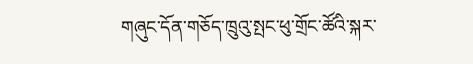གཞུང་དོན་གཅོད་ཁྲུའུ་སྤང་ཕུ་གྲོང་ཚོའི་སྐར་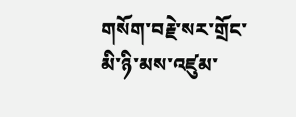གསོག་བརྗེ་སར་གྲོང་མི་ཉི་མས་འཛུམ་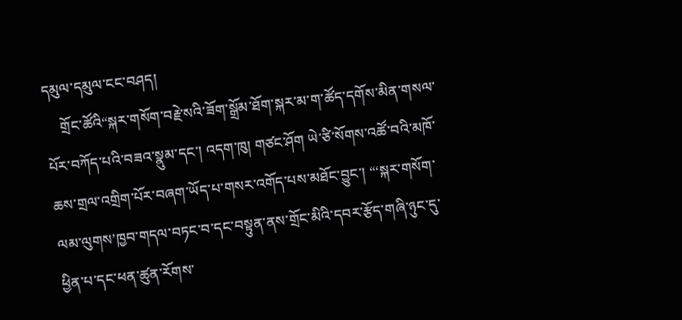དམུལ་དམུལ་ངང་བཤད།
    གྲོང་ཚོའི“སྐར་གསོག་བརྗེ་སའི་ཟོག་སྒྲོམ་ཐོག་སྐར་མ་ག་ཚོད་དགོས་མིན་གསལ་པོར་བཀོད་པའི་བཟའ་སྣུམ་དང་། འདག་ཁུ། གཙང་ཤོག ཡེ་ཙི་སོགས་འཚོ་བའི་མཁོ་ཆས་གྲལ་འགྲིག་པོར་བཞག་ཡོད་པ་གསར་འགོད་པས་མཐོང་བྱུང་། “‘སྐར་གསོག་ལམ་ལུགས’ཁྱབ་གདལ་བཏང་བ་དང་བསྟུན་ནས་གྲོང་མིའི་དབར་རྩོད་གཞི་ཉུང་དུ་ཕྱིན་པ་དང་ཕན་ཚུན་རོགས་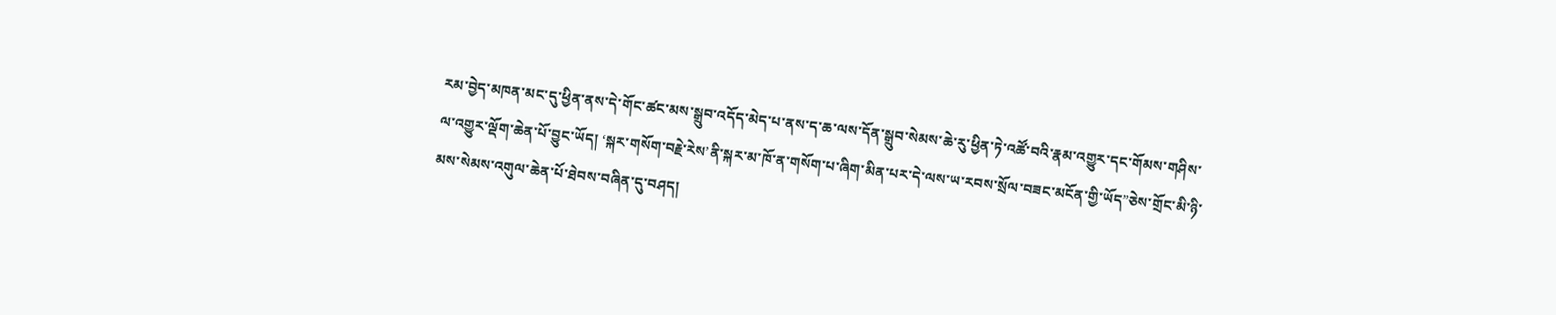རམ་བྱེད་མཁན་མང་དུ་ཕྱིན་ནས་དེ་གོང་ཚང་མས་སྒྲུབ་འདོད་མེད་པ་ནས་ད་ཆ་ལས་དོན་སྒྲུབ་སེམས་ཆེ་རུ་ཕྱིན་ཏེ་འཚོ་བའི་རྣམ་འགྱུར་དང་གོམས་གཤིས་ལ་འགྱུར་ལྡོག་ཆེན་པོ་བྱུང་ཡོད། ‘སྐར་གསོག་བརྗེ་རེས’ནི་སྐར་མ་ཁོ་ན་གསོག་པ་ཞིག་མིན་པར་དེ་ལས་ཡ་རབས་སྲོལ་བཟང་མངོན་གྱི་ཡོད”ཅེས་གྲོང་མི་ཉི་མས་སེམས་འགུལ་ཆེན་པོ་ཐེབས་བཞིན་དུ་བཤད།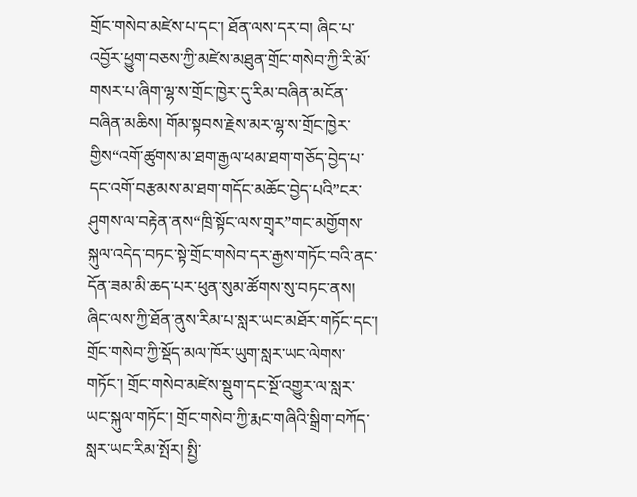གྲོང་གསེབ་མཛེས་པ་དང་། ཐོན་ལས་དར་བ། ཞིང་པ་འབྱོར་ཕྱུག་བཅས་ཀྱི་མཛེས་མཐུན་གྲོང་གསེབ་ཀྱི་རི་མོ་གསར་པ་ཞིག་ལྷ་ས་གྲོང་ཁྱེར་དུ་རིམ་བཞིན་མངོན་བཞིན་མཆིས། གོམ་སྟབས་རྗེས་མར་ལྷ་ས་གྲོང་ཁྱེར་གྱིས“འགོ་ཚུགས་མ་ཐག་རྒྱལ་ཕམ་ཐག་གཅོད་བྱེད་པ་དང་འགོ་བརྩམས་མ་ཐག་གདོང་མཆོང་བྱེད་པའི”ངར་ཤུགས་ལ་བརྟེན་ནས“ཁྲི་སྟོང་ལས་གྲྭར”གང་མགྱོགས་སྐུལ་འདེད་བཏང་སྟེ་གྲོང་གསེབ་དར་རྒྱས་གཏོང་བའི་ནང་དོན་ཟམ་མི་ཆད་པར་ཕུན་སུམ་ཚོགས་སུ་བཏང་ནས། ཞིང་ལས་ཀྱི་ཐོན་ནུས་རིམ་པ་སླར་ཡང་མཐོར་གཏོང་དང་། གྲོང་གསེབ་ཀྱི་སྡོད་མལ་ཁོར་ཡུག་སླར་ཡང་ལེགས་གཏོང་། གྲོང་གསེབ་མཛེས་སྡུག་དང་སྔོ་འགྱུར་ལ་སླར་ཡང་སྐུལ་གཏོང་། གྲོང་གསེབ་ཀྱི་རྨང་གཞིའི་སྒྲིག་བཀོད་སླར་ཡང་རིམ་སྤོར། སྤྱི་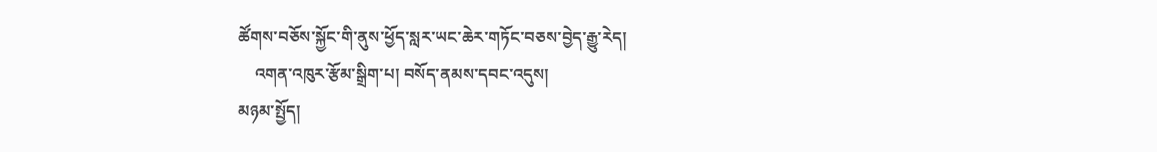ཚོགས་བཅོས་སྐྱོང་གི་ནུས་ཕྱོད་སླར་ཡང་ཆེར་གཏོང་བཅས་བྱེད་རྒྱུ་རེད།
    འགན་འཁུར་རྩོམ་སྒྲིག་པ། བསོད་ནམས་དབང་འདུས།
མཉམ་སྤྱོད།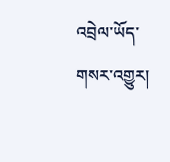འབྲེལ་ཡོད་གསར་འགྱུར།